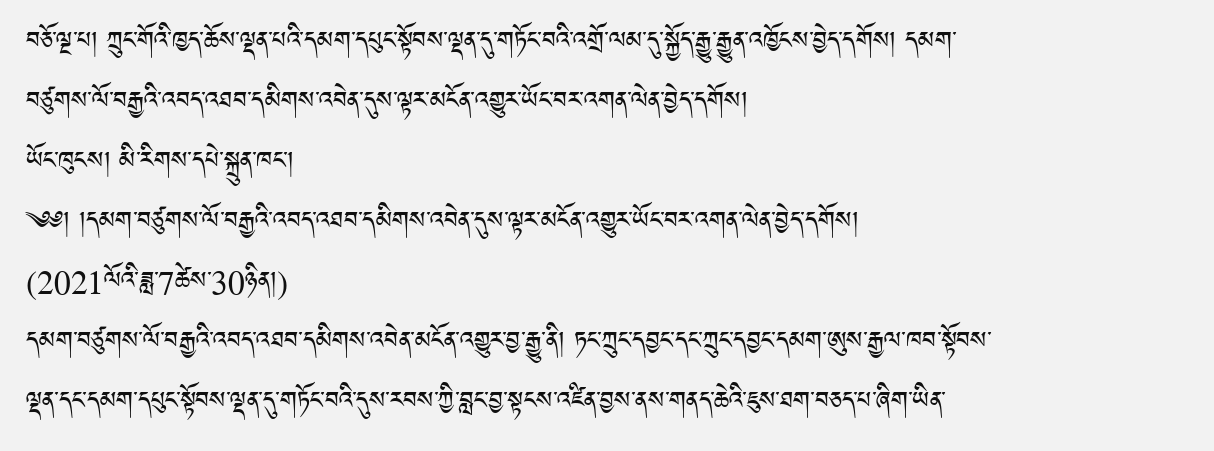བཅོ་ལྔ་པ། ཀྲུང་གོའི་ཁྱད་ཆོས་ལྡན་པའི་དམག་དཔུང་སྟོབས་ལྡན་དུ་གཏོང་བའི་འགྲོ་ལམ་དུ་སྐྱོད་རྒྱུ་རྒྱུན་འཁྱོངས་བྱེད་དགོས། དམག་བཙུགས་ལོ་བརྒྱའི་འབད་འཐབ་དམིགས་འབེན་དུས་ལྟར་མངོན་འགྱུར་ཡོང་བར་འགན་ལེན་བྱེད་དགོས།
ཡོང་ཁུངས། མི་རིགས་དཔེ་སྐྲུན་ཁང་།
༄༅། །དམག་བཙུགས་ལོ་བརྒྱའི་འབད་འཐབ་དམིགས་འབེན་དུས་ལྟར་མངོན་འགྱུར་ཡོང་བར་འགན་ལེན་བྱེད་དགོས།
(2021ལོའི་ཟླ་7ཚེས་30ཉིན།)
དམག་བཙུགས་ལོ་བརྒྱའི་འབད་འཐབ་དམིགས་འབེན་མངོན་འགྱུར་བྱ་རྒྱུ་ནི། ཏང་ཀྲུང་དབྱང་དང་ཀྲུང་དབྱང་དམག་ཨུས་རྒྱལ་ཁབ་སྟོབས་ལྡན་དང་དམག་དཔུང་སྟོབས་ལྡན་དུ་གཏོང་བའི་དུས་རབས་ཀྱི་བླང་བྱ་སྟངས་འཛིན་བྱས་ནས་གནད་ཆེའི་ཇུས་ཐག་བཅད་པ་ཞིག་ཡིན་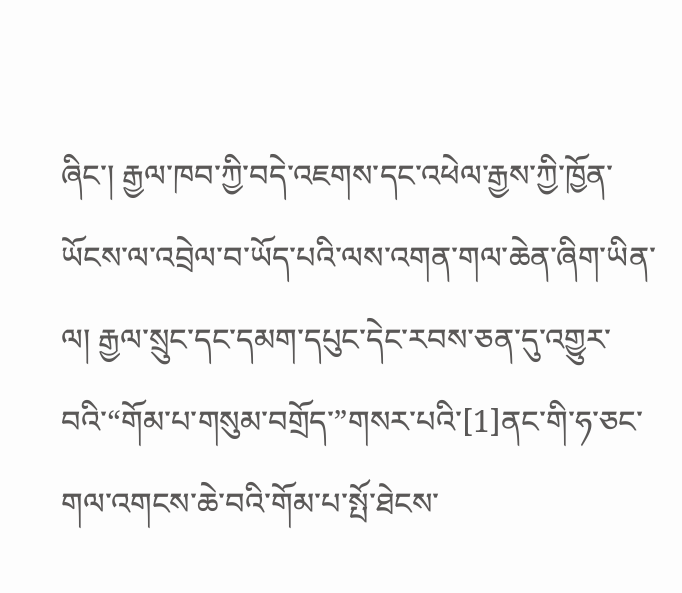ཞིང་། རྒྱལ་ཁབ་ཀྱི་བདེ་འཇགས་དང་འཕེལ་རྒྱས་ཀྱི་ཁྱོན་ཡོངས་ལ་འབྲེལ་བ་ཡོད་པའི་ལས་འགན་གལ་ཆེན་ཞིག་ཡིན་ལ། རྒྱལ་སྲུང་དང་དམག་དཔུང་དེང་རབས་ཅན་དུ་འགྱུར་བའི་“གོམ་པ་གསུམ་བགྲོད་”གསར་པའི་[1]ནང་གི་ཧ་ཅང་གལ་འགངས་ཆེ་བའི་གོམ་པ་སྤོ་ཐེངས་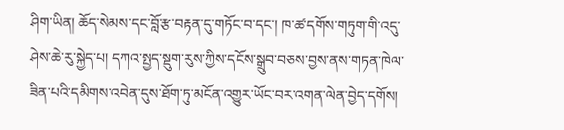ཤིག་ཡིན། ཆོད་སེམས་དང་བློ་རྩ་བརྟན་དུ་གཏོང་བ་དང་། ཁ་ཚ་དགོས་གཏུག་གི་འདུ་ཤེས་ཆེ་རུ་སྐྱེད་པ། དཀའ་སྤྱད་སྡུག་རུས་ཀྱིས་དངོས་སྒྲུབ་བཅས་བྱས་ནས་གཏན་ཁེལ་ཟིན་པའི་དམིགས་འབེན་དུས་ཐོག་ཏུ་མངོན་འགྱུར་ཡོང་བར་འགན་ལེན་བྱེད་དགོས།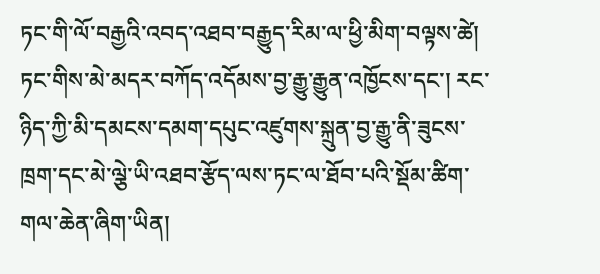ཏང་གི་ལོ་བརྒྱའི་འབད་འཐབ་བརྒྱུད་རིམ་ལ་ཕྱི་མིག་བལྟས་ཚེ། ཏང་གིས་མེ་མདར་བཀོད་འདོམས་བྱ་རྒྱུ་རྒྱུན་འཁྱོངས་དང་། རང་ཉིད་ཀྱི་མི་དམངས་དམག་དཔུང་འཛུགས་སྐྲུན་བྱ་རྒྱུ་ནི་ཟུངས་ཁྲག་དང་མེ་ལྕེ་ཡི་འཐབ་རྩོད་ལས་ཏང་ལ་ཐོབ་པའི་སྡོམ་ཚིག་གལ་ཆེན་ཞིག་ཡིན།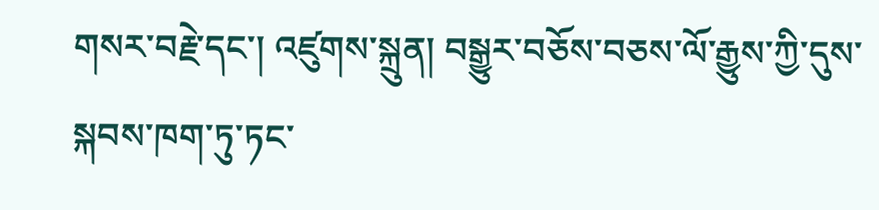གསར་བརྗེ་དང་། འཛུགས་སྐྲུན། བསྒྱུར་བཅོས་བཅས་ལོ་རྒྱུས་ཀྱི་དུས་སྐབས་ཁག་ཏུ་ཏང་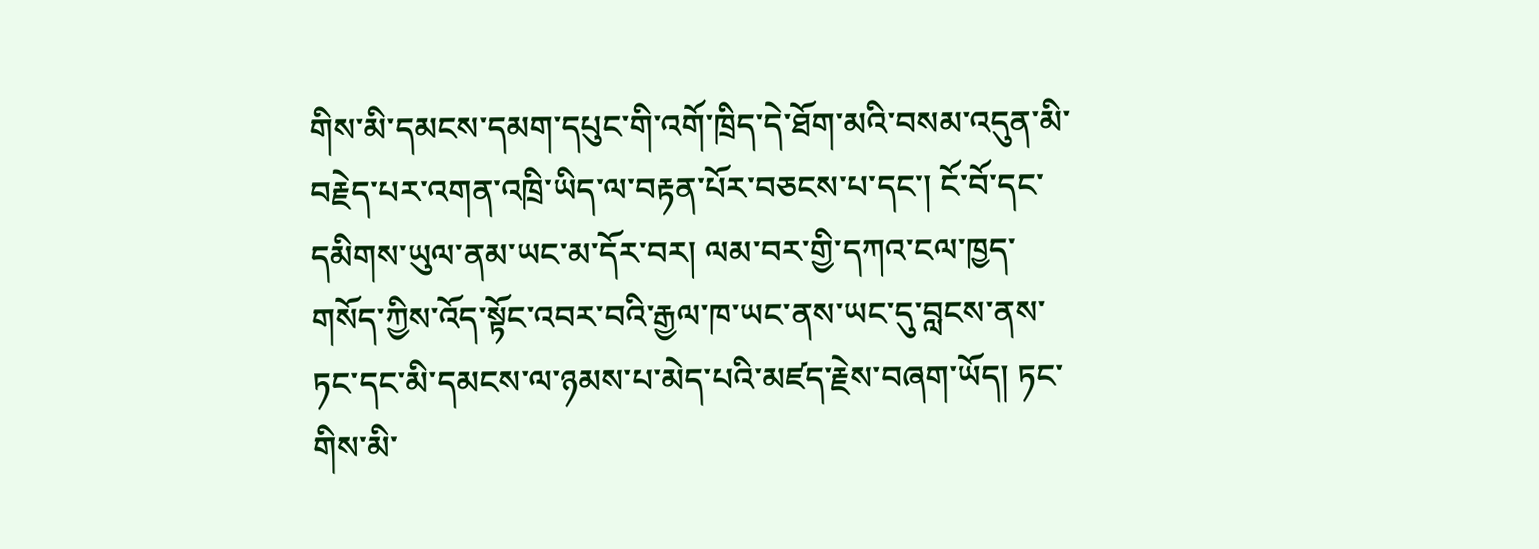གིས་མི་དམངས་དམག་དཔུང་གི་འགོ་ཁྲིད་དེ་ཐོག་མའི་བསམ་འདུན་མི་བརྗེད་པར་འགན་འཁྲི་ཡིད་ལ་བརྟན་པོར་བཅངས་པ་དང་། ངོ་བོ་དང་དམིགས་ཡུལ་ནམ་ཡང་མ་དོར་བར། ལམ་བར་གྱི་དཀའ་ངལ་ཁྱད་གསོད་ཀྱིས་འོད་སྟོང་འབར་བའི་རྒྱལ་ཁ་ཡང་ནས་ཡང་དུ་བླངས་ནས་ཏང་དང་མི་དམངས་ལ་ཉམས་པ་མེད་པའི་མཛད་རྗེས་བཞག་ཡོད། ཏང་གིས་མི་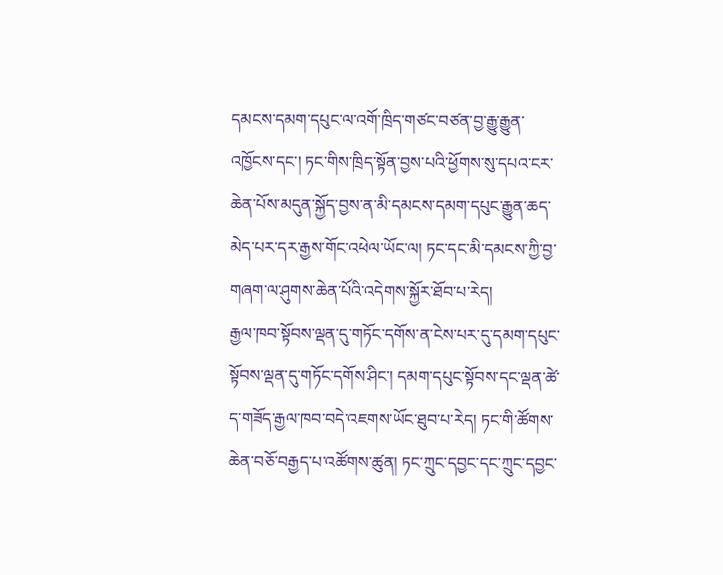དམངས་དམག་དཔུང་ལ་འགོ་ཁྲིད་གཙང་བཙན་བྱ་རྒྱུ་རྒྱུན་འཁྱོངས་དང་། ཏང་གིས་ཁྲིད་སྟོན་བྱས་པའི་ཕྱོགས་སུ་དཔའ་ངར་ཆེན་པོས་མདུན་སྐྱོད་བྱས་ན་མི་དམངས་དམག་དཔུང་རྒྱུན་ཆད་མེད་པར་དར་རྒྱས་གོང་འཕེལ་ཡོང་ལ། ཏང་དང་མི་དམངས་ཀྱི་བྱ་གཞག་ལ་ཤུགས་ཆེན་པོའི་འདེགས་སྐྱོར་ཐོབ་པ་རེད།
རྒྱལ་ཁབ་སྟོབས་ལྡན་དུ་གཏོང་དགོས་ན་ངེས་པར་དུ་དམག་དཔུང་སྟོབས་ལྡན་དུ་གཏོང་དགོས་ཤིང་། དམག་དཔུང་སྟོབས་དང་ལྡན་ཚེ་ད་གཟོད་རྒྱལ་ཁབ་བདེ་འཇགས་ཡོང་ཐུབ་པ་རེད། ཏང་གི་ཚོགས་ཆེན་བཅོ་བརྒྱད་པ་འཚོགས་ཚུན། ཏང་ཀྲུང་དབྱང་དང་ཀྲུང་དབྱང་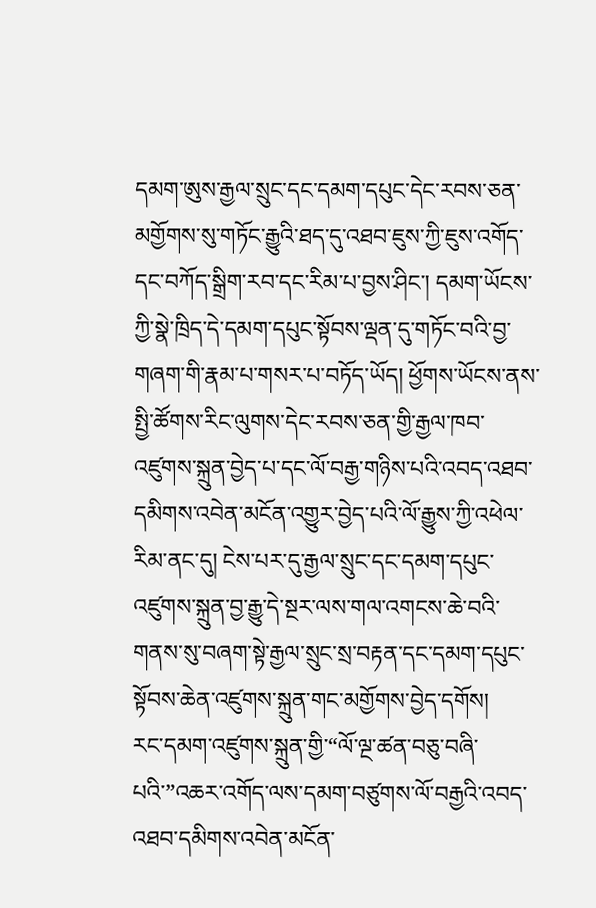དམག་ཨུས་རྒྱལ་སྲུང་དང་དམག་དཔུང་དེང་རབས་ཅན་མགྱོགས་སུ་གཏོང་རྒྱུའི་ཐད་དུ་འཐབ་ཇུས་ཀྱི་ཇུས་འགོད་དང་བཀོད་སྒྲིག་རབ་དང་རིམ་པ་བྱས་ཤིང་། དམག་ཡོངས་ཀྱི་སྣེ་ཁྲིད་དེ་དམག་དཔུང་སྟོབས་ལྡན་དུ་གཏོང་བའི་བྱ་གཞག་གི་རྣམ་པ་གསར་པ་བཏོད་ཡོད། ཕྱོགས་ཡོངས་ནས་སྤྱི་ཚོགས་རིང་ལུགས་དེང་རབས་ཅན་གྱི་རྒྱལ་ཁབ་འཛུགས་སྐྲུན་བྱེད་པ་དང་ལོ་བརྒྱ་གཉིས་པའི་འབད་འཐབ་དམིགས་འབེན་མངོན་འགྱུར་བྱེད་པའི་ལོ་རྒྱུས་ཀྱི་འཕེལ་རིམ་ནང་དུ། ངེས་པར་དུ་རྒྱལ་སྲུང་དང་དམག་དཔུང་འཛུགས་སྐྲུན་བྱ་རྒྱུ་དེ་སྔར་ལས་གལ་འགངས་ཆེ་བའི་གནས་སུ་བཞག་སྟེ་རྒྱལ་སྲུང་སྲ་བརྟན་དང་དམག་དཔུང་སྟོབས་ཆེན་འཛུགས་སྐྲུན་གང་མགྱོགས་བྱེད་དགོས།
རང་དམག་འཛུགས་སྐྲུན་གྱི་“ལོ་ལྔ་ཚན་བཅུ་བཞི་པའི་”འཆར་འགོད་ལས་དམག་བཙུགས་ལོ་བརྒྱའི་འབད་འཐབ་དམིགས་འབེན་མངོན་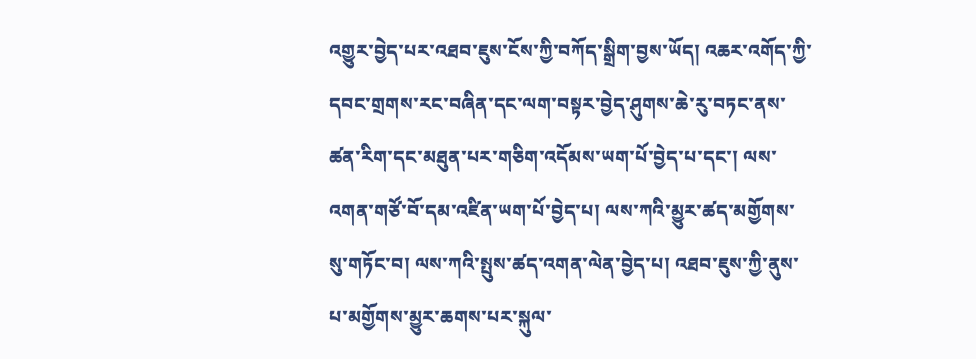འགྱུར་བྱེད་པར་འཐབ་ཇུས་ངོས་ཀྱི་བཀོད་སྒྲིག་བྱས་ཡོད། འཆར་འགོད་ཀྱི་དབང་གྲགས་རང་བཞིན་དང་ལག་བསྟར་བྱེད་ཤུགས་ཆེ་རུ་བཏང་ནས་ཚན་རིག་དང་མཐུན་པར་གཅིག་འདོམས་ཡག་པོ་བྱེད་པ་དང་། ལས་འགན་གཙོ་བོ་དམ་འཛིན་ཡག་པོ་བྱེད་པ། ལས་ཀའི་མྱུར་ཚད་མགྱོགས་སུ་གཏོང་བ། ལས་ཀའི་སྤུས་ཚད་འགན་ལེན་བྱེད་པ། འཐབ་ཇུས་ཀྱི་ནུས་པ་མགྱོགས་མྱུར་ཆགས་པར་སྐུལ་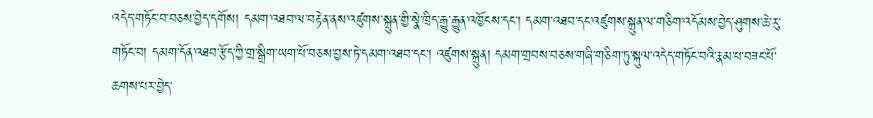འདེད་གཏོང་བ་བཅས་བྱེད་དགོས། དམག་འཐབ་ལ་བརྟེན་ནས་འཛུགས་སྐྲུན་གྱི་སྣེ་ཁྲིད་རྒྱུ་རྒྱུན་འཁྱོངས་དང་། དམག་འཐབ་དང་འཛུགས་སྐྲུན་ལ་གཅིག་འདོམས་བྱེད་ཤུགས་ཆེ་རུ་གཏོང་བ། དམག་དོན་འཐབ་རྩོད་ཀྱི་གྲ་སྒྲིག་ཡག་པོ་བཅས་བྱས་ཏེ་དམག་འཐབ་དང་། འཛུགས་སྐྲུན། དམག་གྲབས་བཅས་གཞི་གཅིག་ཏུ་སྐུལ་འདེད་གཏོང་བའི་རྣམ་པ་བཟང་པོ་ཆགས་པར་བྱེད་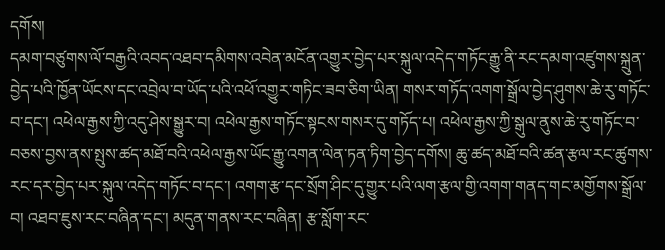དགོས།
དམག་བཙུགས་ལོ་བརྒྱའི་འབད་འཐབ་དམིགས་འབེན་མངོན་འགྱུར་བྱེད་པར་སྐུལ་འདེད་གཏོང་རྒྱུ་ནི་རང་དམག་འཛུགས་སྐྲུན་བྱེད་པའི་ཁྱོན་ཡོངས་དང་འབྲེལ་བ་ཡོད་པའི་འཕོ་འགྱུར་གཏིང་ཟབ་ཅིག་ཡིན། གསར་གཏོད་འགག་སྒྲོལ་བྱེད་ཤུགས་ཆེ་རུ་གཏོང་བ་དང་། འཕེལ་རྒྱས་ཀྱི་འདུ་ཤེས་སྒྱུར་བ། འཕེལ་རྒྱས་གཏོང་སྟངས་གསར་དུ་གཏོད་པ། འཕེལ་རྒྱས་ཀྱི་སྒུལ་ནུས་ཆེ་རུ་གཏོང་བ་བཅས་བྱས་ནས་སྤུས་ཚད་མཐོ་བའི་འཕེལ་རྒྱས་ཡོང་རྒྱུ་འགན་ལེན་ཏན་ཏིག་བྱེད་དགོས། ཆུ་ཚད་མཐོ་བའི་ཚན་རྩལ་རང་ཚུགས་རང་དར་བྱེད་པར་སྐུལ་འདེད་གཏོང་བ་དང་། འགག་རྩ་དང་སྲོག་ཤིང་དུ་གྱུར་པའི་ལག་རྩལ་གྱི་འགག་གནད་གང་མགྱོགས་སྒྲོལ་བ། འཐབ་ཇུས་རང་བཞིན་དང་། མདུན་གནས་རང་བཞིན། རྩ་སློག་རང་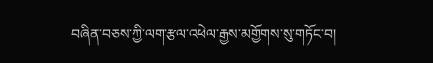བཞིན་བཅས་ཀྱི་ལག་རྩལ་འཕེལ་རྒྱས་མགྱོགས་སུ་གཏོང་བ།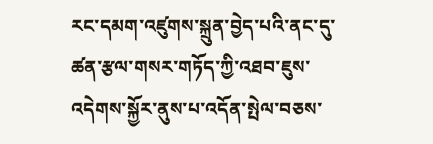རང་དམག་འཛུགས་སྐྲུན་བྱེད་པའི་ནང་དུ་ཚན་རྩལ་གསར་གཏོད་ཀྱི་འཐབ་ཇུས་འདེགས་སྐྱོར་ནུས་པ་འདོན་སྤེལ་བཅས་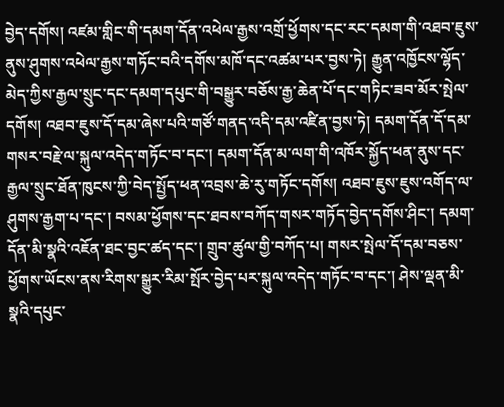བྱེད་དགོས། འཛམ་གླིང་གི་དམག་དོན་འཕེལ་རྒྱས་འགྲོ་ཕྱོགས་དང་རང་དམག་གི་འཐབ་ཇུས་ནུས་ཤུགས་འཕེལ་རྒྱས་གཏོང་བའི་དགོས་མཁོ་དང་འཚམ་པར་བྱས་ཏེ། རྒྱུན་འཁྱོངས་ལྷོད་མེད་ཀྱིས་རྒྱལ་སྲུང་དང་དམག་དཔུང་གི་བསྒྱུར་བཅོས་རྒྱ་ཆེན་པོ་དང་གཏིང་ཟབ་མོར་སྤེལ་དགོས། འཐབ་ཇུས་དོ་དམ་ཞེས་པའི་གཙོ་གནད་འདི་དམ་འཛིན་བྱས་ཏེ། དམག་དོན་དོ་དམ་གསར་བརྗེ་ལ་སྐུལ་འདེད་གཏོང་བ་དང་། དམག་དོན་མ་ལག་གི་འཁོར་སྐྱོད་ཕན་ནུས་དང་རྒྱལ་སྲུང་ཐོན་ཁུངས་ཀྱི་བེད་སྤྱོད་ཕན་འབྲས་ཆེ་རུ་གཏོང་དགོས། འཐབ་ཇུས་ཇུས་འགོད་ལ་ཤུགས་རྒྱག་པ་དང་། བསམ་ཕྱོགས་དང་ཐབས་བཀོད་གསར་གཏོད་བྱེད་དགོས་ཤིང་། དམག་དོན་མི་སྣའི་འཇོན་ཐང་བྱང་ཚད་དང་། གྲུབ་ཚུལ་གྱི་བཀོད་པ། གསར་སྤེལ་དོ་དམ་བཅས་ཕྱོགས་ཡོངས་ནས་རིགས་སྒྱུར་རིམ་སྤོར་བྱེད་པར་སྐུལ་འདེད་གཏོང་བ་དང་། ཤེས་ལྡན་མི་སྣའི་དཔུང་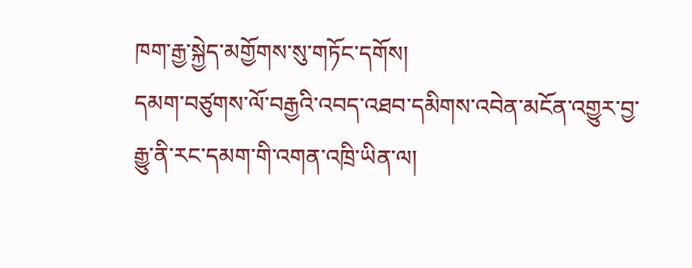ཁག་རྒྱ་སྐྱེད་མགྱོགས་སུ་གཏོང་དགོས།
དམག་བཙུགས་ལོ་བརྒྱའི་འབད་འཐབ་དམིགས་འབེན་མངོན་འགྱུར་བྱ་རྒྱུ་ནི་རང་དམག་གི་འགན་འཁྲི་ཡིན་ལ།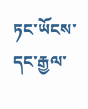ཏང་ཡོངས་དང་རྒྱལ་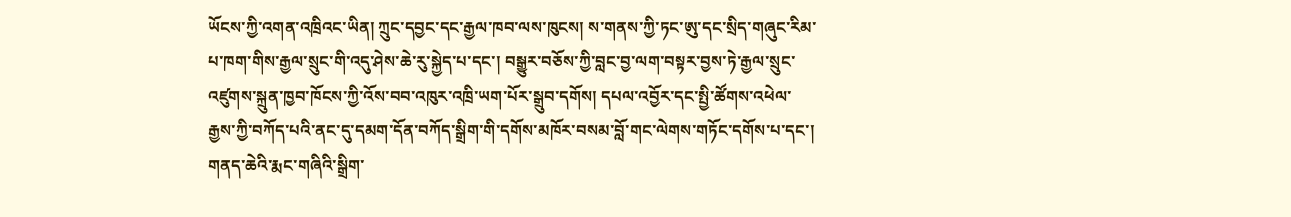ཡོངས་ཀྱི་འགན་འཁྲིའང་ཡིན། ཀྲུང་དབྱང་དང་རྒྱལ་ཁབ་ལས་ཁུངས། ས་གནས་ཀྱི་ཏང་ཨུ་དང་སྲིད་གཞུང་རིམ་པ་ཁག་གིས་རྒྱལ་སྲུང་གི་འདུ་ཤེས་ཆེ་རུ་སྐྱེད་པ་དང་། བསྒྱུར་བཅོས་ཀྱི་བླང་བྱ་ལག་བསྟར་བྱས་ཏེ་རྒྱལ་སྲུང་འཛུགས་སྐྲུན་ཁྱབ་ཁོངས་ཀྱི་འོས་བབ་འཁུར་འཁྲི་ཡག་པོར་སྒྲུབ་དགོས། དཔལ་འབྱོར་དང་སྤྱི་ཚོགས་འཕེལ་རྒྱས་ཀྱི་བཀོད་པའི་ནང་དུ་དམག་དོན་བཀོད་སྒྲིག་གི་དགོས་མཁོར་བསམ་བློ་གང་ལེགས་གཏོང་དགོས་པ་དང་། གནད་ཆེའི་རྨང་གཞིའི་སྒྲིག་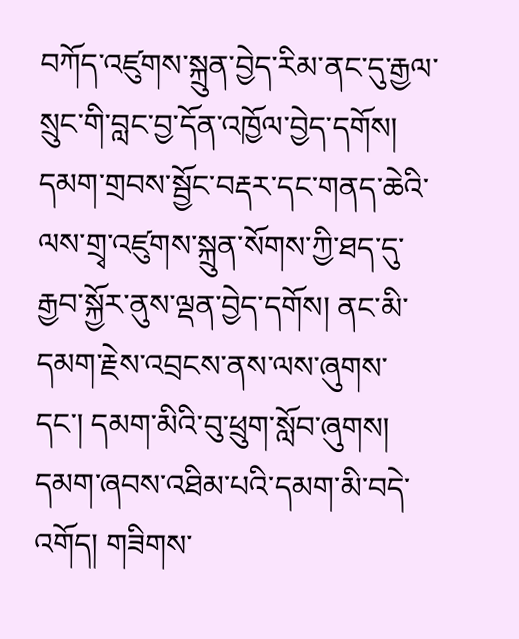བཀོད་འཛུགས་སྐྲུན་བྱེད་རིམ་ནང་དུ་རྒྱལ་སྲུང་གི་བླང་བྱ་དོན་འཁྱོལ་བྱེད་དགོས། དམག་གྲབས་སྦྱོང་བརྡར་དང་གནད་ཆེའི་ལས་གྲྭ་འཛུགས་སྐྲུན་སོགས་ཀྱི་ཐད་དུ་རྒྱབ་སྐྱོར་ནུས་ལྡན་བྱེད་དགོས། ནང་མི་དམག་རྗེས་འབྲངས་ནས་ལས་ཞུགས་དང་། དམག་མིའི་བུ་ཕྲུག་སློབ་ཞུགས། དམག་ཞབས་འཐིམ་པའི་དམག་མི་བདེ་འགོད། གཟིགས་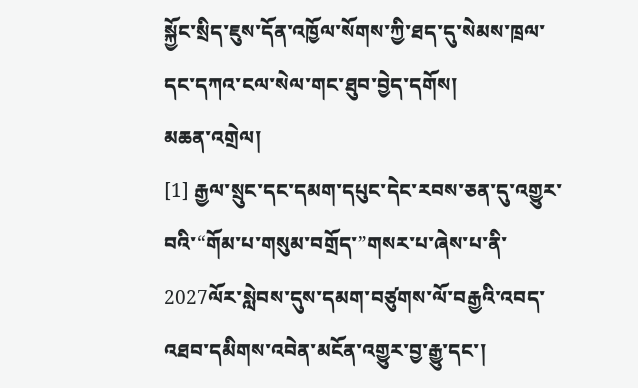སྐྱོང་སྲིད་ཇུས་དོན་འཁྱོལ་སོགས་ཀྱི་ཐད་དུ་སེམས་ཁྲལ་དང་དཀའ་ངལ་སེལ་གང་ཐུབ་བྱེད་དགོས།
མཆན་འགྲེལ།
[1] རྒྱལ་སྲུང་དང་དམག་དཔུང་དེང་རབས་ཅན་དུ་འགྱུར་བའི་“གོམ་པ་གསུམ་བགྲོད་”གསར་པ་ཞེས་པ་ནི་2027ལོར་སླེབས་དུས་དམག་བཙུགས་ལོ་བརྒྱའི་འབད་འཐབ་དམིགས་འབེན་མངོན་འགྱུར་བྱ་རྒྱུ་དང་།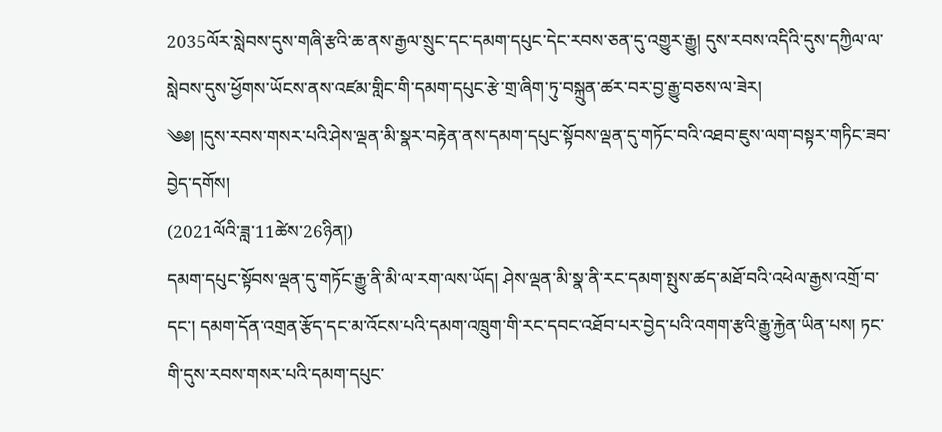2035ལོར་སླེབས་དུས་གཞི་རྩའི་ཆ་ནས་རྒྱལ་སྲུང་དང་དམག་དཔུང་དེང་རབས་ཅན་དུ་འགྱུར་རྒྱུ། དུས་རབས་འདིའི་དུས་དཀྱིལ་ལ་སླེབས་དུས་ཕྱོགས་ཡོངས་ནས་འཛམ་གླིང་གི་དམག་དཔུང་རྩེ་གྲ་ཞིག་ཏུ་བསྐྲུན་ཚར་བར་བྱ་རྒྱུ་བཅས་ལ་ཟེར།
༄༅། །དུས་རབས་གསར་པའི་ཤེས་ལྡན་མི་སྣར་བརྟེན་ནས་དམག་དཔུང་སྟོབས་ལྡན་དུ་གཏོང་བའི་འཐབ་ཇུས་ལག་བསྟར་གཏིང་ཟབ་བྱེད་དགོས།
(2021ལོའི་ཟླ་11ཚེས་26ཉིན།)
དམག་དཔུང་སྟོབས་ལྡན་དུ་གཏོང་རྒྱུ་ནི་མི་ལ་རག་ལས་ཡོད། ཤེས་ལྡན་མི་སྣ་ནི་རང་དམག་སྤུས་ཚད་མཐོ་བའི་འཕེལ་རྒྱས་འགྲོ་བ་དང་། དམག་དོན་འགྲན་རྩོད་དང་མ་འོངས་པའི་དམག་འཁྲུག་གི་རང་དབང་འཐོབ་པར་བྱེད་པའི་འགག་རྩའི་རྒྱུ་རྐྱེན་ཡིན་པས། ཏང་གི་དུས་རབས་གསར་པའི་དམག་དཔུང་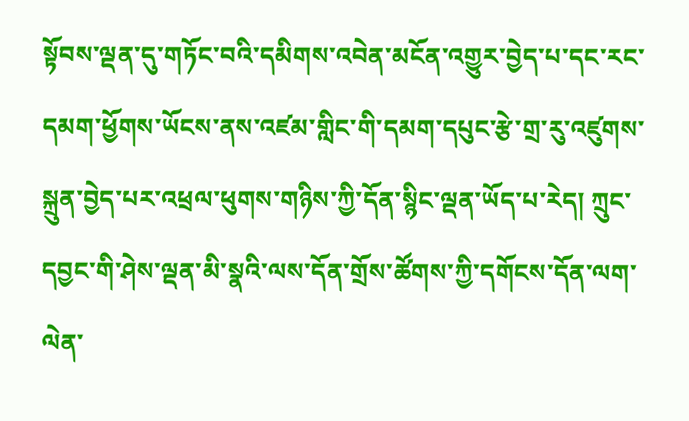སྟོབས་ལྡན་དུ་གཏོང་བའི་དམིགས་འབེན་མངོན་འགྱུར་བྱེད་པ་དང་རང་དམག་ཕྱོགས་ཡོངས་ནས་འཛམ་གླིང་གི་དམག་དཔུང་རྩེ་གྲ་རུ་འཛུགས་སྐྲུན་བྱེད་པར་འཕྲལ་ཕུགས་གཉིས་ཀྱི་དོན་སྙིང་ལྡན་ཡོད་པ་རེད། ཀྲུང་དབྱང་གི་ཤེས་ལྡན་མི་སྣའི་ལས་དོན་གྲོས་ཚོགས་ཀྱི་དགོངས་དོན་ལག་ལེན་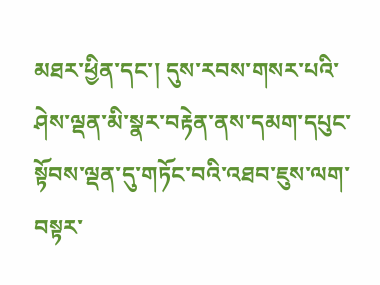མཐར་ཕྱིན་དང་། དུས་རབས་གསར་པའི་ཤེས་ལྡན་མི་སྣར་བརྟེན་ནས་དམག་དཔུང་སྟོབས་ལྡན་དུ་གཏོང་བའི་འཐབ་ཇུས་ལག་བསྟར་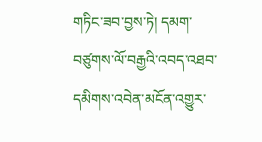གཏིང་ཟབ་བྱས་ཏེ། དམག་བཙུགས་ལོ་བརྒྱའི་འབད་འཐབ་དམིགས་འབེན་མངོན་འགྱུར་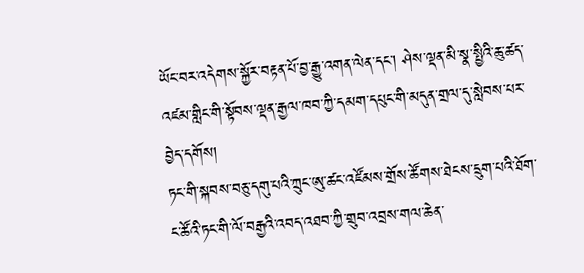ཡོང་བར་འདེགས་སྐྱོར་བརྟན་པོ་བྱ་རྒྱུ་འགན་ལེན་དང་། ཤེས་ལྡན་མི་སྣ་སྤྱིའི་ཆུ་ཚད་འཛམ་གླིང་གི་སྟོབས་ལྡན་རྒྱལ་ཁབ་ཀྱི་དམག་དཔུང་གི་མདུན་གྲལ་དུ་སླེབས་པར་བྱེད་དགོས།
ཏང་གི་སྐབས་བཅུ་དགུ་པའི་ཀྲུང་ཨུ་ཚང་འཛོམས་གྲོས་ཚོགས་ཐེངས་དྲུག་པའི་ཐོག་ང་ཚོའི་ཏང་གི་ལོ་བརྒྱའི་འབད་འཐབ་ཀྱི་གྲུབ་འབྲས་གལ་ཆེན་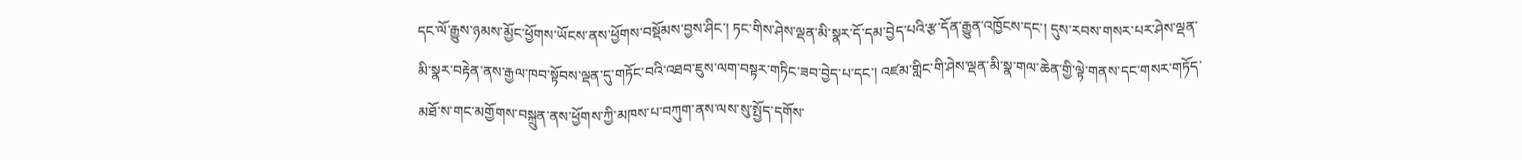དང་ལོ་རྒྱུས་ཉམས་མྱོང་ཕྱོགས་ཡོངས་ནས་ཕྱོགས་བསྡོམས་བྱས་ཤིང་། ཏང་གིས་ཤེས་ལྡན་མི་སྣར་དོ་དམ་བྱེད་པའི་རྩ་དོན་རྒྱུན་འཁྱོངས་དང་། དུས་རབས་གསར་པར་ཤེས་ལྡན་མི་སྣར་བརྟེན་ནས་རྒྱལ་ཁབ་སྟོབས་ལྡན་དུ་གཏོང་བའི་འཐབ་ཇུས་ལག་བསྟར་གཏིང་ཟབ་བྱེད་པ་དང་། འཛམ་གླིང་གི་ཤེས་ལྡན་མི་སྣ་གལ་ཆེན་གྱི་ལྟེ་གནས་དང་གསར་གཏོད་མཐོ་ས་གང་མགྱོགས་བསྐྲུན་ནས་ཕྱོགས་ཀྱི་མཁས་པ་བཀུག་ནས་ལས་སུ་སྤྱོད་དགོས་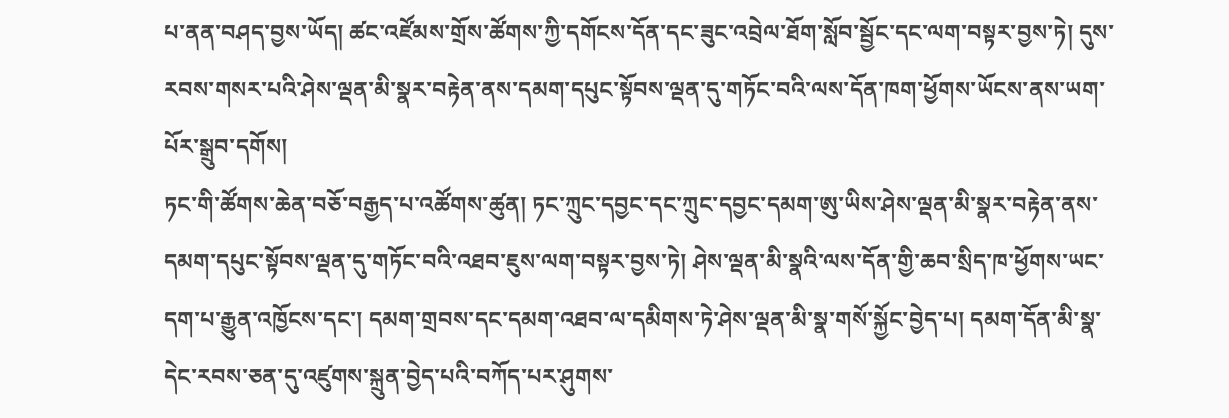པ་ནན་བཤད་བྱས་ཡོད། ཚང་འཛོམས་གྲོས་ཚོགས་ཀྱི་དགོངས་དོན་དང་ཟུང་འབྲེལ་ཐོག་སློབ་སྦྱོང་དང་ལག་བསྟར་བྱས་ཏེ། དུས་རབས་གསར་པའི་ཤེས་ལྡན་མི་སྣར་བརྟེན་ནས་དམག་དཔུང་སྟོབས་ལྡན་དུ་གཏོང་བའི་ལས་དོན་ཁག་ཕྱོགས་ཡོངས་ནས་ཡག་པོར་སྒྲུབ་དགོས།
ཏང་གི་ཚོགས་ཆེན་བཅོ་བརྒྱད་པ་འཚོགས་ཚུན། ཏང་ཀྲུང་དབྱང་དང་ཀྲུང་དབྱང་དམག་ཨུ་ཡིས་ཤེས་ལྡན་མི་སྣར་བརྟེན་ནས་དམག་དཔུང་སྟོབས་ལྡན་དུ་གཏོང་བའི་འཐབ་ཇུས་ལག་བསྟར་བྱས་ཏེ། ཤེས་ལྡན་མི་སྣའི་ལས་དོན་གྱི་ཆབ་སྲིད་ཁ་ཕྱོགས་ཡང་དག་པ་རྒྱུན་འཁྱོངས་དང་། དམག་གྲབས་དང་དམག་འཐབ་ལ་དམིགས་ཏེ་ཤེས་ལྡན་མི་སྣ་གསོ་སྐྱོང་བྱེད་པ། དམག་དོན་མི་སྣ་དེང་རབས་ཅན་དུ་འཛུགས་སྐྲུན་བྱེད་པའི་བཀོད་པར་ཤུགས་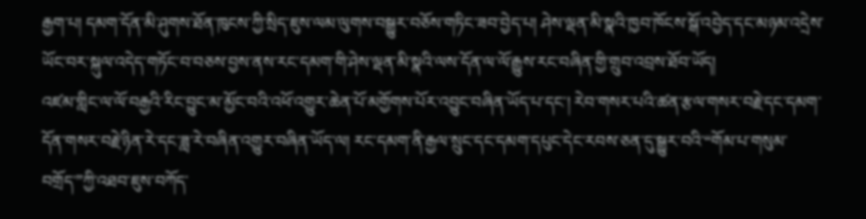རྒྱག་པ། དམག་དོན་མི་ཤུགས་ཐོན་ཁུངས་ཀྱི་སྲིད་ཇུས་ལམ་ལུགས་བསྒྱུར་བཅོས་གཏིང་ཟབ་བྱེད་པ། ཤེས་ལྡན་མི་སྣའི་ཁྱབ་ཁོངས་སྒོ་འབྱེད་དང་མཉམ་འདྲེས་ཡོང་བར་སྐུལ་འདེད་གཏོང་བ་བཅས་བྱས་ནས་རང་དམག་གི་ཤེས་ལྡན་མི་སྣའི་ལས་དོན་ལ་ལོ་རྒྱུས་རང་བཞིན་གྱི་གྲུབ་འབྲས་ཐོབ་ཡོད།
འཛམ་གླིང་ལ་ལོ་བརྒྱའི་རིང་བྱུང་མ་མྱོང་བའི་འཕོ་འགྱུར་ཆེན་པོ་མགྱོགས་པོར་འབྱུང་བཞིན་ཡོད་པ་དང་། རེབ་གསར་པའི་ཚན་རྩལ་གསར་བརྗེ་དང་དམག་དོན་གསར་བརྗེ་ཉིན་རེ་དང་ཟླ་རེ་བཞིན་འགྱུར་བཞིན་ཡོད་ལ། རང་དམག་ནི་རྒྱལ་སྲུང་དང་དམག་དཔུང་དེང་རབས་ཅན་དུ་སྒྱུར་བའི་“གོམ་པ་གསུམ་བགྲོད་”ཀྱི་འཐབ་ཇུས་བཀོད་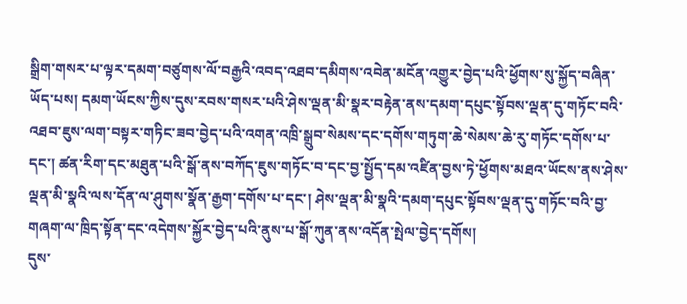སྒྲིག་གསར་པ་ལྟར་དམག་བཙུགས་ལོ་བརྒྱའི་འབད་འཐབ་དམིགས་འབེན་མངོན་འགྱུར་བྱེད་པའི་ཕྱོགས་སུ་སྐྱོད་བཞིན་ཡོད་པས། དམག་ཡོངས་ཀྱིས་དུས་རབས་གསར་པའི་ཤེས་ལྡན་མི་སྣར་བརྟེན་ནས་དམག་དཔུང་སྟོབས་ལྡན་དུ་གཏོང་བའི་འཐབ་ཇུས་ལག་བསྟར་གཏིང་ཟབ་བྱེད་པའི་འགན་འཁྲི་སྒྲུབ་སེམས་དང་དགོས་གཏུག་ཆེ་སེམས་ཆེ་རུ་གཏོང་དགོས་པ་དང་། ཚན་རིག་དང་མཐུན་པའི་སྒོ་ནས་བཀོད་ཇུས་གཏོང་བ་དང་བྱ་སྤྱོད་དམ་འཛིན་བྱས་ཏེ་ཕྱོགས་མཐའ་ཡོངས་ནས་ཤེས་ལྡན་མི་སྣའི་ལས་དོན་ལ་ཤུགས་སྣོན་རྒྱག་དགོས་པ་དང་། ཤེས་ལྡན་མི་སྣའི་དམག་དཔུང་སྟོབས་ལྡན་དུ་གཏོང་བའི་བྱ་གཞག་ལ་ཁྲིད་སྟོན་དང་འདེགས་སྐྱོར་བྱེད་པའི་ནུས་པ་སྒོ་ཀུན་ནས་འདོན་སྤེལ་བྱེད་དགོས།
དུས་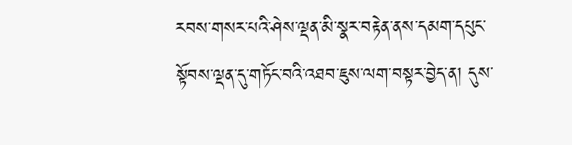རབས་གསར་པའི་ཤེས་ལྡན་མི་སྣར་བརྟེན་ནས་དམག་དཔུང་སྟོབས་ལྡན་དུ་གཏོང་བའི་འཐབ་ཇུས་ལག་བསྟར་བྱེད་ན། དུས་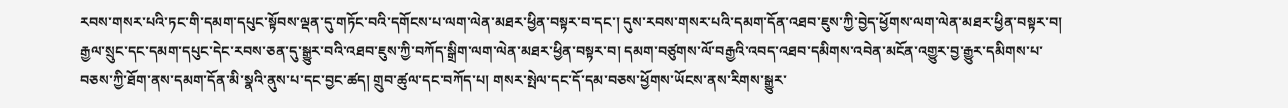རབས་གསར་པའི་ཏང་གི་དམག་དཔུང་སྟོབས་ལྡན་དུ་གཏོང་བའི་དགོངས་པ་ལག་ལེན་མཐར་ཕྱིན་བསྟར་བ་དང་། དུས་རབས་གསར་པའི་དམག་དོན་འཐབ་ཇུས་ཀྱི་བྱེད་ཕྱོགས་ལག་ལེན་མཐར་ཕྱིན་བསྟར་བ། རྒྱལ་སྲུང་དང་དམག་དཔུང་དེང་རབས་ཅན་དུ་སྒྱུར་བའི་འཐབ་ཇུས་ཀྱི་བཀོད་སྒྲིག་ལག་ལེན་མཐར་ཕྱིན་བསྟར་བ། དམག་བཙུགས་ལོ་བརྒྱའི་འབད་འཐབ་དམིགས་འབེན་མངོན་འགྱུར་བྱ་རྒྱུར་དམིགས་པ་བཅས་ཀྱི་ཐོག་ནས་དམག་དོན་མི་སྣའི་ནུས་པ་དང་བྱང་ཚད། གྲུབ་ཚུལ་དང་བཀོད་པ། གསར་སྤེལ་དང་དོ་དམ་བཅས་ཕྱོགས་ཡོངས་ནས་རིགས་སྒྱུར་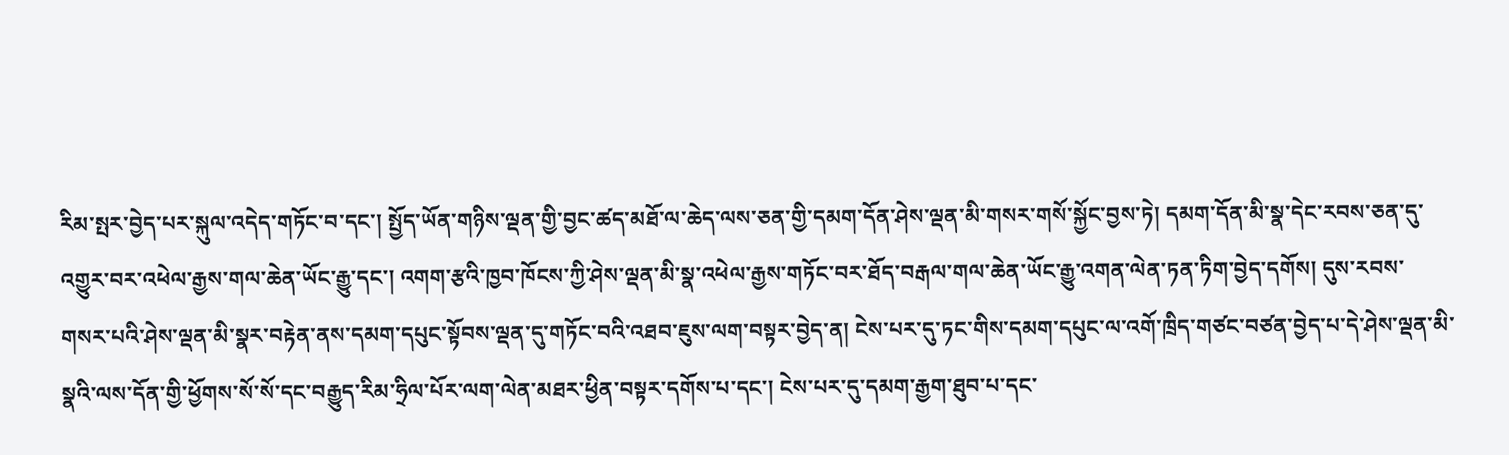རིམ་སྤར་བྱེད་པར་སྐུལ་འདེད་གཏོང་བ་དང་། སྤྱོད་ཡོན་གཉིས་ལྡན་གྱི་བྱང་ཚད་མཐོ་ལ་ཆེད་ལས་ཅན་གྱི་དམག་དོན་ཤེས་ལྡན་མི་གསར་གསོ་སྐྱོང་བྱས་ཏེ། དམག་དོན་མི་སྣ་དེང་རབས་ཅན་དུ་འགྱུར་བར་འཕེལ་རྒྱས་གལ་ཆེན་ཡོང་རྒྱུ་དང་། འགག་རྩའི་ཁྱབ་ཁོངས་ཀྱི་ཤེས་ལྡན་མི་སྣ་འཕེལ་རྒྱས་གཏོང་བར་ཐོད་བརྒལ་གལ་ཆེན་ཡོང་རྒྱུ་འགན་ལེན་ཏན་ཏིག་བྱེད་དགོས། དུས་རབས་གསར་པའི་ཤེས་ལྡན་མི་སྣར་བརྟེན་ནས་དམག་དཔུང་སྟོབས་ལྡན་དུ་གཏོང་བའི་འཐབ་ཇུས་ལག་བསྟར་བྱེད་ན། ངེས་པར་དུ་ཏང་གིས་དམག་དཔུང་ལ་འགོ་ཁྲིད་གཙང་བཙན་བྱེད་པ་དེ་ཤེས་ལྡན་མི་སྣའི་ལས་དོན་གྱི་ཕྱོགས་སོ་སོ་དང་བརྒྱུད་རིམ་ཧྲིལ་པོར་ལག་ལེན་མཐར་ཕྱིན་བསྟར་དགོས་པ་དང་། ངེས་པར་དུ་དམག་རྒྱག་ཐུབ་པ་དང་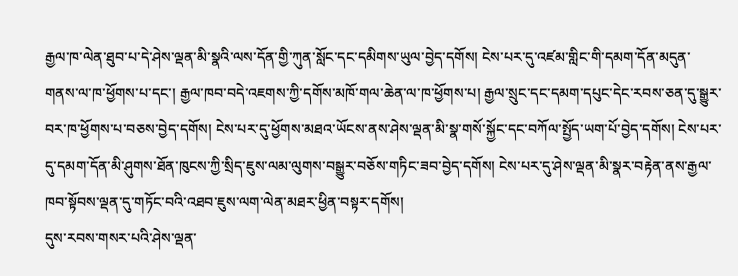རྒྱལ་ཁ་ལེན་ཐུབ་པ་དེ་ཤེས་ལྡན་མི་སྣའི་ལས་དོན་གྱི་ཀུན་སློང་དང་དམིགས་ཡུལ་བྱེད་དགོས། ངེས་པར་དུ་འཛམ་གླིང་གི་དམག་དོན་མདུན་གནས་ལ་ཁ་ཕྱོགས་པ་དང་། རྒྱལ་ཁབ་བདེ་འཇགས་ཀྱི་དགོས་མཁོ་གལ་ཆེན་ལ་ཁ་ཕྱོགས་པ། རྒྱལ་སྲུང་དང་དམག་དཔུང་དེང་རབས་ཅན་དུ་སྒྱུར་བར་ཁ་ཕྱོགས་པ་བཅས་བྱེད་དགོས། ངེས་པར་དུ་ཕྱོགས་མཐའ་ཡོངས་ནས་ཤེས་ལྡན་མི་སྣ་གསོ་སྐྱོང་དང་བཀོལ་སྤྱོད་ཡག་པོ་བྱེད་དགོས། ངེས་པར་དུ་དམག་དོན་མི་ཤུགས་ཐོན་ཁུངས་ཀྱི་སྲིད་ཇུས་ལམ་ལུགས་བསྒྱུར་བཅོས་གཏིང་ཟབ་བྱེད་དགོས། ངེས་པར་དུ་ཤེས་ལྡན་མི་སྣར་བརྟེན་ནས་རྒྱལ་ཁབ་སྟོབས་ལྡན་དུ་གཏོང་བའི་འཐབ་ཇུས་ལག་ལེན་མཐར་ཕྱིན་བསྟར་དགོས།
དུས་རབས་གསར་པའི་ཤེས་ལྡན་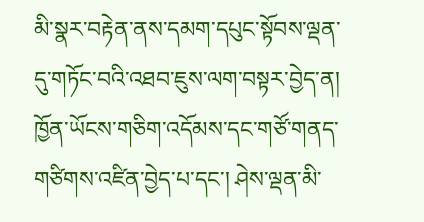མི་སྣར་བརྟེན་ནས་དམག་དཔུང་སྟོབས་ལྡན་དུ་གཏོང་བའི་འཐབ་ཇུས་ལག་བསྟར་བྱེད་ན། ཁྱོན་ཡོངས་གཅིག་འདོམས་དང་གཙོ་གནད་གཙིགས་འཛིན་བྱེད་པ་དང་། ཤེས་ལྡན་མི་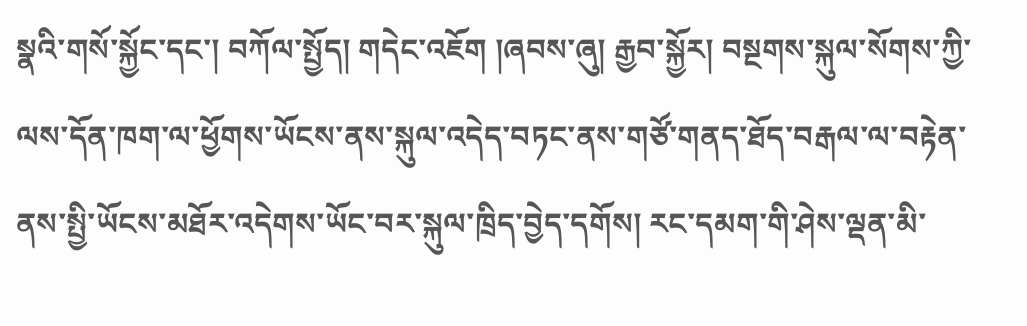སྣའི་གསོ་སྐྱོང་དང་། བཀོལ་སྤྱོད། གདེང་འཇོག །ཞབས་ཞུ། རྒྱབ་སྐྱོར། བསྔགས་སྐུལ་སོགས་ཀྱི་ལས་དོན་ཁག་ལ་ཕྱོགས་ཡོངས་ནས་སྐུལ་འདེད་བཏང་ནས་གཙོ་གནད་ཐོད་བརྒལ་ལ་བརྟེན་ནས་སྤྱི་ཡོངས་མཐོར་འདེགས་ཡོང་བར་སྐུལ་ཁྲིད་བྱེད་དགོས། རང་དམག་གི་ཤེས་ལྡན་མི་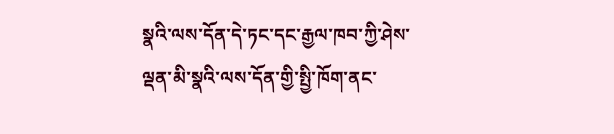སྣའི་ལས་དོན་དེ་ཏང་དང་རྒྱལ་ཁབ་ཀྱི་ཤེས་ལྡན་མི་སྣའི་ལས་དོན་གྱི་སྤྱི་ཁོག་ནང་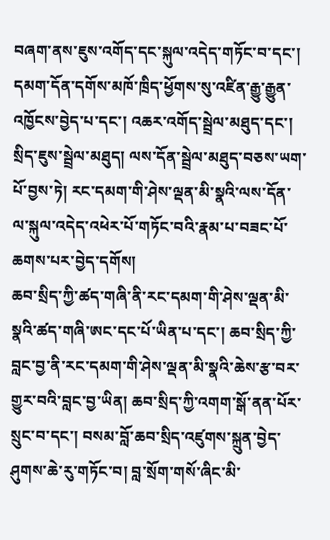བཞག་ནས་ཇུས་འགོད་དང་སྐུལ་འདེད་གཏོང་བ་དང་། དམག་དོན་དགོས་མཁོ་ཁྲིད་ཕྱོགས་སུ་འཛིན་རྒྱུ་རྒྱུན་འཁྱོངས་བྱེད་པ་དང་། འཆར་འགོད་སྦྲེལ་མཐུད་དང་། སྲིད་ཇུས་སྦྲེལ་མཐུད། ལས་དོན་སྦྲེལ་མཐུད་བཅས་ཡག་པོ་བྱས་ཏེ། རང་དམག་གི་ཤེས་ལྡན་མི་སྣའི་ལས་དོན་ལ་སྐུལ་འདེད་འཕེར་པོ་གཏོང་བའི་རྣམ་པ་བཟང་པོ་ཆགས་པར་བྱེད་དགོས།
ཆབ་སྲིད་ཀྱི་ཚད་གཞི་ནི་རང་དམག་གི་ཤེས་ལྡན་མི་སྣའི་ཚད་གཞི་ཨང་དང་པོ་ཡིན་པ་དང་། ཆབ་སྲིད་ཀྱི་བླང་བྱ་ནི་རང་དམག་གི་ཤེས་ལྡན་མི་སྣའི་ཆེས་རྩ་བར་གྱུར་བའི་བླང་བྱ་ཡིན། ཆབ་སྲིད་ཀྱི་འགག་སྒོ་ནན་པོར་སྲུང་བ་དང་། བསམ་བློ་ཆབ་སྲིད་འཛུགས་སྐྲུན་བྱེད་ཤུགས་ཆེ་རུ་གཏོང་བ། བླ་སྲོག་གསོ་ཞིང་མི་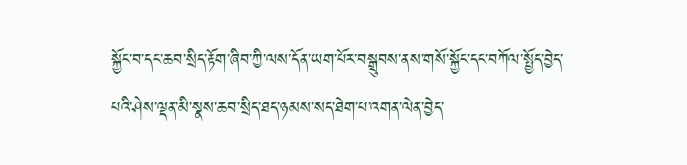སྐྱོང་བ་དང་ཆབ་སྲིད་རྟོག་ཞིབ་ཀྱི་ལས་དོན་ཡག་པོར་བསྒྲུབས་ནས་གསོ་སྐྱོང་དང་བཀོལ་སྤྱོད་བྱེད་པའི་ཤེས་ལྡན་མི་སྣས་ཆབ་སྲིད་ཐད་ཉམས་སད་ཐེག་པ་འགན་ལེན་བྱེད་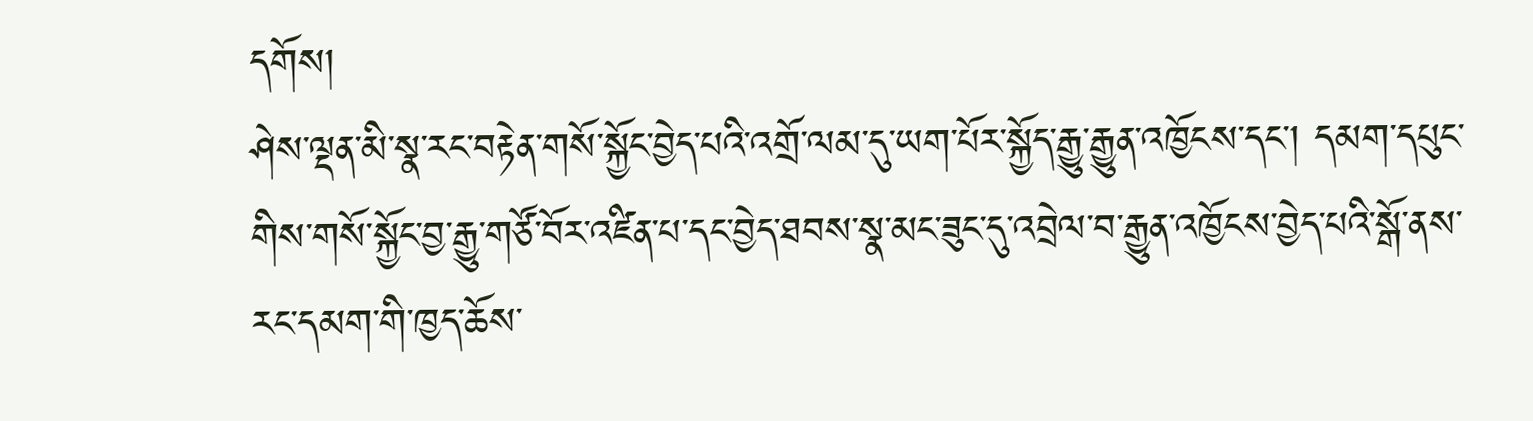དགོས།
ཤེས་ལྡན་མི་སྣ་རང་བརྟེན་གསོ་སྐྱོང་བྱེད་པའི་འགྲོ་ལམ་དུ་ཡག་པོར་སྐྱོད་རྒྱུ་རྒྱུན་འཁྱོངས་དང་། དམག་དཔུང་གིས་གསོ་སྐྱོང་བྱ་རྒྱུ་གཙོ་བོར་འཛིན་པ་དང་བྱེད་ཐབས་སྣ་མང་ཟུང་དུ་འབྲེལ་བ་རྒྱུན་འཁྱོངས་བྱེད་པའི་སྒོ་ནས་རང་དམག་གི་ཁྱད་ཆོས་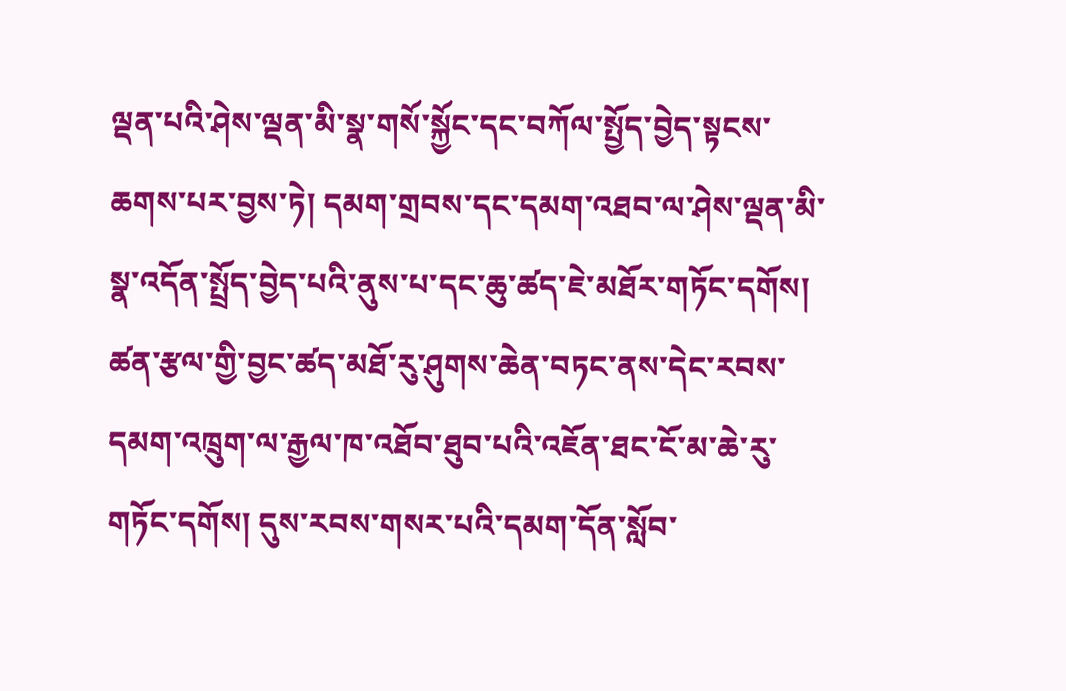ལྡན་པའི་ཤེས་ལྡན་མི་སྣ་གསོ་སྐྱོང་དང་བཀོལ་སྤྱོད་བྱེད་སྟངས་ཆགས་པར་བྱས་ཏེ། དམག་གྲབས་དང་དམག་འཐབ་ལ་ཤེས་ལྡན་མི་སྣ་འདོན་སྤྲོད་བྱེད་པའི་ནུས་པ་དང་ཆུ་ཚད་ཇེ་མཐོར་གཏོང་དགོས། ཚན་རྩལ་གྱི་བྱང་ཚད་མཐོ་རུ་ཤུགས་ཆེན་བཏང་ནས་དེང་རབས་དམག་འཁྲུག་ལ་རྒྱལ་ཁ་འཐོབ་ཐུབ་པའི་འཇོན་ཐང་ངོ་མ་ཆེ་རུ་གཏོང་དགོས། དུས་རབས་གསར་པའི་དམག་དོན་སློབ་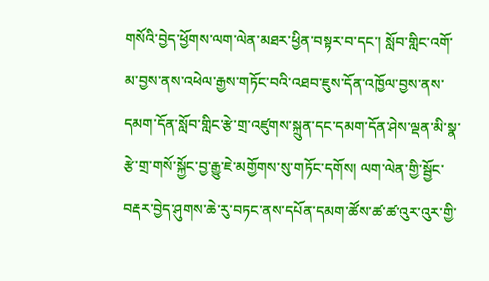གསོའི་བྱེད་ཕྱོགས་ལག་ལེན་མཐར་ཕྱིན་བསྟར་བ་དང་། སློབ་གླིང་འགོ་མ་བྱས་ནས་འཕེལ་རྒྱས་གཏོང་བའི་འཐབ་ཇུས་དོན་འཁྱོལ་བྱས་ནས་དམག་དོན་སློབ་གླིང་རྩེ་གྲ་འཛུགས་སྐྲུན་དང་དམག་དོན་ཤེས་ལྡན་མི་སྣ་རྩེ་གྲ་གསོ་སྐྱོང་བྱ་རྒྱུ་ཇེ་མགྱོགས་སུ་གཏོང་དགོས། ལག་ལེན་གྱི་སྦྱོང་བརྡར་བྱེད་ཤུགས་ཆེ་རུ་བཏང་ནས་དཔོན་དམག་ཚོས་ཚ་ཚ་འུར་འུར་གྱི་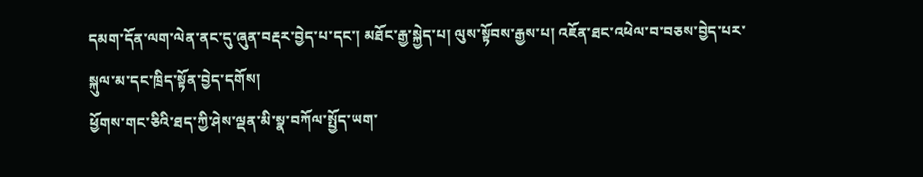དམག་དོན་ལག་ལེན་ནང་དུ་ཞུན་བརྡར་བྱེད་པ་དང་། མཐོང་རྒྱ་སྐྱེད་པ། ལུས་སྟོབས་རྒྱས་པ། འཇོན་ཐང་འཕེལ་བ་བཅས་བྱེད་པར་སྐུལ་མ་དང་ཁྲིད་སྟོན་བྱེད་དགོས།
ཕྱོགས་གང་ཅིའི་ཐད་ཀྱི་ཤེས་ལྡན་མི་སྣ་བཀོལ་སྤྱོད་ཡག་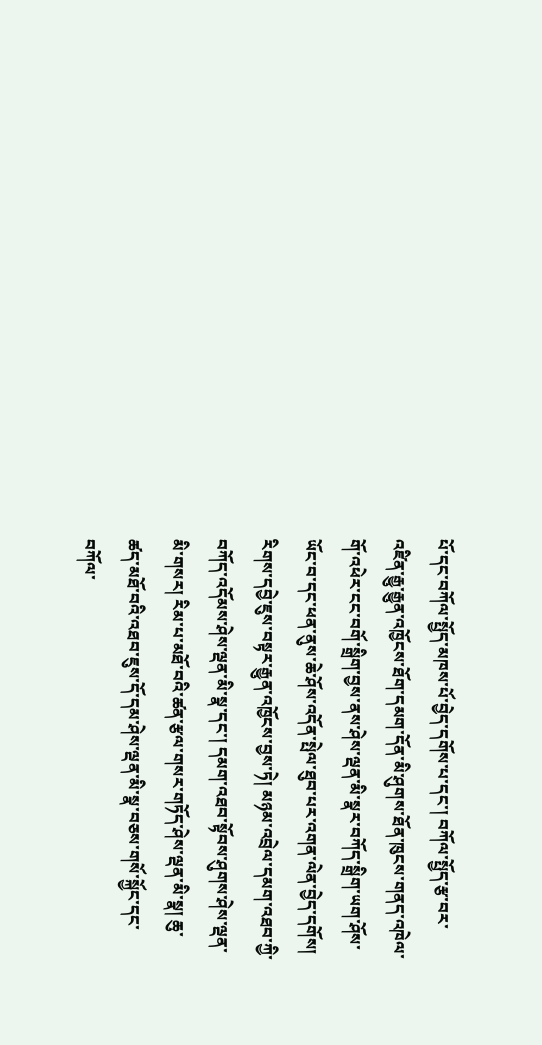པོ་དང་བཀོལ་སྤྱོད་མཁས་པོ་བྱེད་དགོས་པ་དང་། བཀོལ་སྤྱོད་རྩ་བར་འཛིན་རྒྱུ་རྒྱུན་འཁྱོངས་ཐོག་དམག་དོན་མི་ཤུགས་ཐོན་ཁུངས་གནད་འཁེལ་གོ་འཕེར་ངང་བགོ་སྒྲིག་བྱས་ནས་ཤེས་ལྡན་མི་སྣར་བཀོད་སྒྲིག་ཡག་ཤོས་ཡོང་བ་དང་ཕན་ནུས་ཆེ་ཤོས་འདོན་སྤེལ་ཐུབ་པར་འགན་ལེན་བྱེད་དགོས། རིགས་དབྱེ་ཇུས་བསྟར་རྒྱུན་འཁྱོངས་བྱས་ཏེ། མཉམ་འབྲེལ་དམག་འཐབ་ཀྱི་བཀོད་འདོམས་ཤེས་ལྡན་མི་སྣ་དང་། དམག་འཐབ་སྟོབས་ཤུགས་ཤེས་ལྡན་མི་གསར། རིམ་པ་མཐོ་བའི་ཚན་རྩལ་གསར་གཏོད་ཤེས་ལྡན་མི་སྣ། ཆུ་ཚད་མཐོ་བའི་འཐབ་ཇུས་དོ་དམ་ཤེས་ལྡན་མི་སྣ་བཅས་གསོ་སྐྱོང་དང་བཀོལ་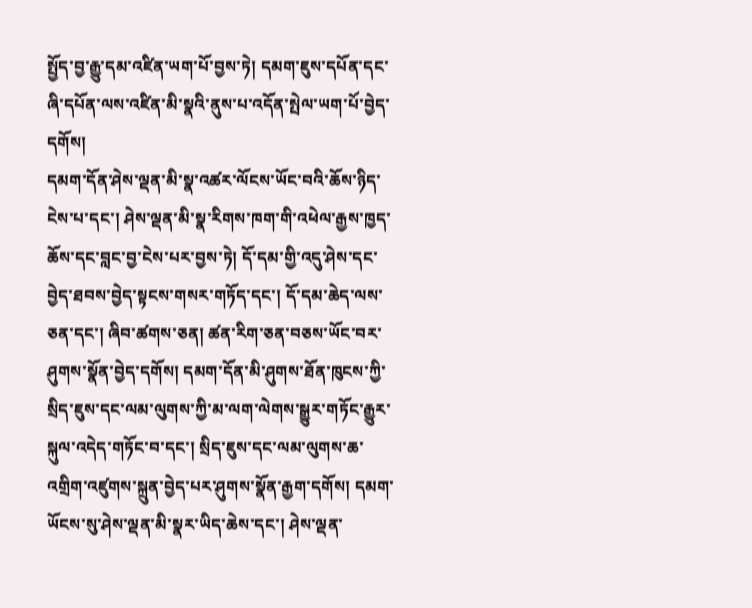སྤྱོད་བྱ་རྒྱུ་དམ་འཛིན་ཡག་པོ་བྱས་ཏེ། དམག་ཇུས་དཔོན་དང་ཞི་དཔོན་ལས་འཛིན་མི་སྣའི་ནུས་པ་འདོན་སྤེལ་ཡག་པོ་བྱེད་དགོས།
དམག་དོན་ཤེས་ལྡན་མི་སྣ་འཚར་ལོངས་ཡོང་བའི་ཆོས་ཉིད་ངེས་པ་དང་། ཤེས་ལྡན་མི་སྣ་རིགས་ཁག་གི་འཕེལ་རྒྱས་ཁྱད་ཆོས་དང་བླང་བྱ་ངེས་པར་བྱས་ཏེ། དོ་དམ་གྱི་འདུ་ཤེས་དང་བྱེད་ཐབས་བྱེད་སྟངས་གསར་གཏོད་དང་། དོ་དམ་ཆེད་ལས་ཅན་དང་། ཞིབ་ཚགས་ཅན། ཚན་རིག་ཅན་བཅས་ཡོང་བར་ཤུགས་སྣོན་བྱེད་དགོས། དམག་དོན་མི་ཤུགས་ཐོན་ཁུངས་ཀྱི་སྲིད་ཇུས་དང་ལམ་ལུགས་ཀྱི་མ་ལག་ལེགས་སྒྱུར་གཏོང་རྒྱུར་སྐུལ་འདེད་གཏོང་བ་དང་། སྲིད་ཇུས་དང་ལམ་ལུགས་ཆ་འགྲིག་འཛུགས་སྐྲུན་བྱེད་པར་ཤུགས་སྣོན་རྒྱག་དགོས། དམག་ཡོངས་སུ་ཤེས་ལྡན་མི་སྣར་ཡིད་ཆེས་དང་། ཤེས་ལྡན་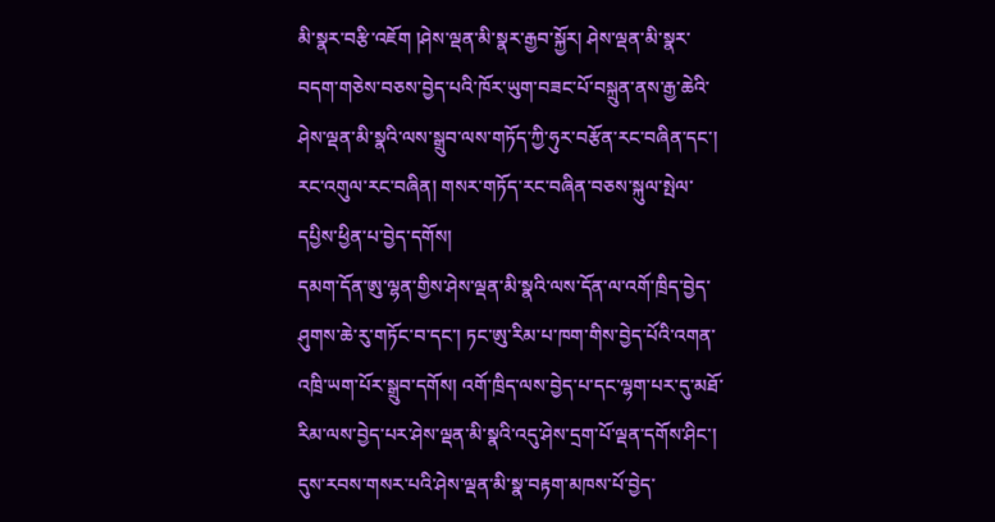མི་སྣར་བརྩི་འཇོག །ཤེས་ལྡན་མི་སྣར་རྒྱབ་སྐྱོར། ཤེས་ལྡན་མི་སྣར་བདག་གཅེས་བཅས་བྱེད་པའི་ཁོར་ཡུག་བཟང་པོ་བསྐྲུན་ནས་རྒྱ་ཆེའི་ཤེས་ལྡན་མི་སྣའི་ལས་སྒྲུབ་ལས་གཏོད་ཀྱི་ཧུར་བརྩོན་རང་བཞིན་དང་། རང་འགུལ་རང་བཞིན། གསར་གཏོད་རང་བཞིན་བཅས་སྐུལ་སྤེལ་དཔྱིས་ཕྱིན་པ་བྱེད་དགོས།
དམག་དོན་ཨུ་ལྷན་གྱིས་ཤེས་ལྡན་མི་སྣའི་ལས་དོན་ལ་འགོ་ཁྲིད་བྱེད་ཤུགས་ཆེ་རུ་གཏོང་བ་དང་། ཏང་ཨུ་རིམ་པ་ཁག་གིས་བྱེད་པོའི་འགན་འཁྲི་ཡག་པོར་སྒྲུབ་དགོས། འགོ་ཁྲིད་ལས་བྱེད་པ་དང་ལྷག་པར་དུ་མཐོ་རིམ་ལས་བྱེད་པར་ཤེས་ལྡན་མི་སྣའི་འདུ་ཤེས་དྲག་པོ་ལྡན་དགོས་ཤིང་། དུས་རབས་གསར་པའི་ཤེས་ལྡན་མི་སྣ་བརྟག་མཁས་པོ་བྱེད་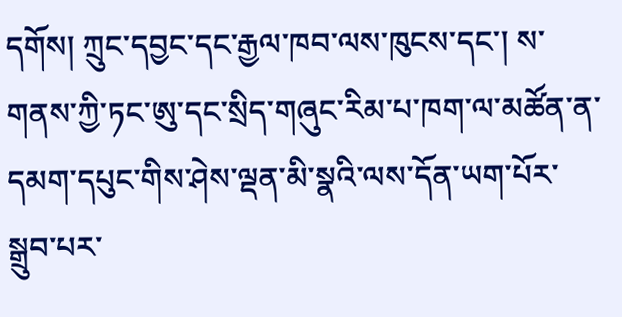དགོས། ཀྲུང་དབྱང་དང་རྒྱལ་ཁབ་ལས་ཁུངས་དང་། ས་གནས་ཀྱི་ཏང་ཨུ་དང་སྲིད་གཞུང་རིམ་པ་ཁག་ལ་མཚོན་ན་དམག་དཔུང་གིས་ཤེས་ལྡན་མི་སྣའི་ལས་དོན་ཡག་པོར་སྒྲུབ་པར་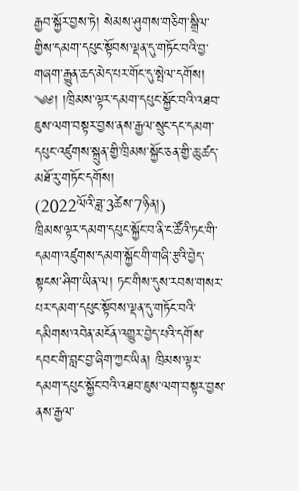རྒྱབ་སྐྱོར་བྱས་ཏེ། སེམས་ཤུགས་གཅིག་སྒྲིལ་གྱིས་དམག་དཔུང་སྟོབས་ལྡན་དུ་གཏོང་བའི་བྱ་གཞག་རྒྱུན་ཆད་མེད་པར་གོང་དུ་སྤེལ་དགོས།
༄༅། །ཁྲིམས་ལྟར་དམག་དཔུང་སྐྱོང་བའི་འཐབ་ཇུས་ལག་བསྟར་བྱས་ནས་རྒྱལ་སྲུང་དང་དམག་དཔུང་འཛུགས་སྐྲུན་གྱི་ཁྲིམས་སྐྱོང་ཅན་གྱི་ཆུ་ཚད་མཐོ་རུ་གཏོང་དགོས།
(2022ལོའི་ཟླ་3ཚེས་7ཉིན།)
ཁྲིམས་ལྟར་དམག་དཔུང་སྐྱོང་བ་ནི་ང་ཚོའི་ཏང་གི་དམག་འཛུགས་དམག་སྐྱོང་གི་གཞི་རྩའི་བྱེད་སྟངས་ཤིག་ཡིན་ལ། ཏང་གིས་དུས་རབས་གསར་པར་དམག་དཔུང་སྟོབས་ལྡན་དུ་གཏོང་བའི་དམིགས་འབེན་མངོན་འགྱུར་བྱེད་པའི་དགོས་དབང་གི་བླང་བྱ་ཞིག་ཀྱང་ཡིན། ཁྲིམས་ལྟར་དམག་དཔུང་སྐྱོང་བའི་འཐབ་ཇུས་ལག་བསྟར་བྱས་ནས་རྒྱལ་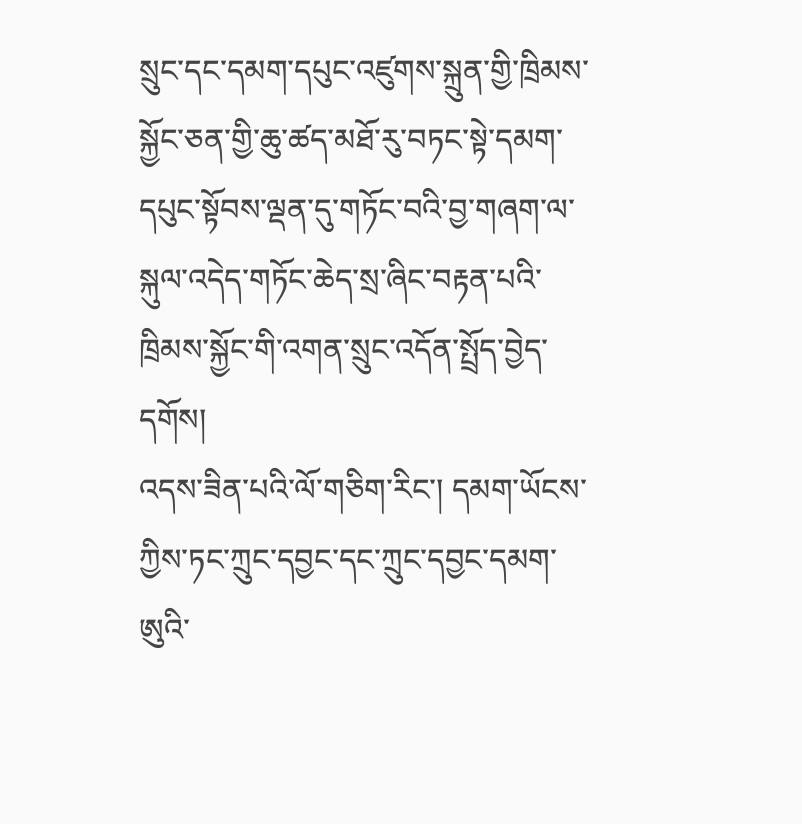སྲུང་དང་དམག་དཔུང་འཛུགས་སྐྲུན་གྱི་ཁྲིམས་སྐྱོང་ཅན་གྱི་ཆུ་ཚད་མཐོ་རུ་བཏང་སྟེ་དམག་དཔུང་སྟོབས་ལྡན་དུ་གཏོང་བའི་བྱ་གཞག་ལ་སྐུལ་འདེད་གཏོང་ཆེད་སྲ་ཞིང་བརྟན་པའི་ཁྲིམས་སྐྱོང་གི་འགན་སྲུང་འདོན་སྤྲོད་བྱེད་དགོས།
འདས་ཟིན་པའི་ལོ་གཅིག་རིང་། དམག་ཡོངས་ཀྱིས་ཏང་ཀྲུང་དབྱང་དང་ཀྲུང་དབྱང་དམག་ཨུའི་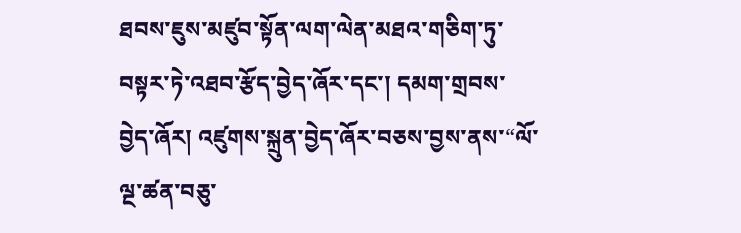ཐབས་ཇུས་མཛུབ་སྟོན་ལག་ལེན་མཐའ་གཅིག་ཏུ་བསྟར་ཏེ་འཐབ་རྩོད་བྱེད་ཞོར་དང་། དམག་གྲབས་བྱེད་ཞོར། འཛུགས་སྐྲུན་བྱེད་ཞོར་བཅས་བྱས་ནས་“ལོ་ལྔ་ཚན་བཅུ་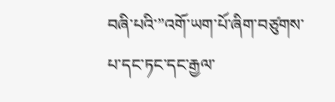བཞི་པའི་”འགོ་ཡག་པོ་ཞིག་བཙུགས་པ་དང་ཏང་དང་རྒྱལ་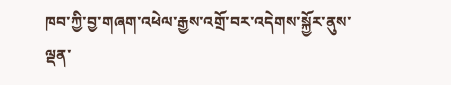ཁབ་ཀྱི་བྱ་གཞག་འཕེལ་རྒྱས་འགྲོ་བར་འདེགས་སྐྱོར་ནུས་ལྡན་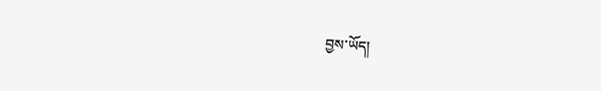བྱས་ཡོད།